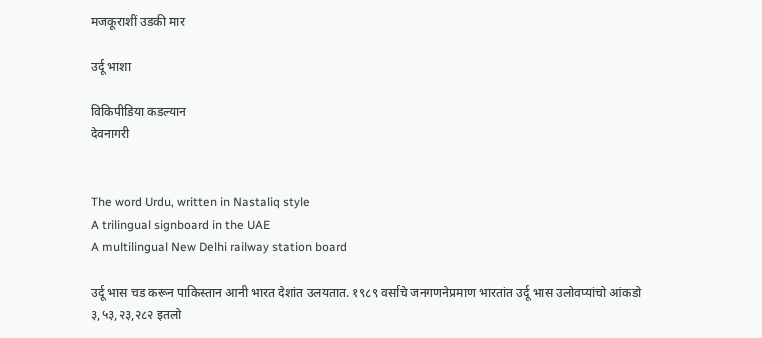मजकूराशीं उडकी मार

उर्दू भाशा

विकिपीडिया कडल्यान
देवनागरी


The word Urdu, written in Nastaliq style
A trilingual signboard in the UAE
A multilingual New Delhi railway station board

उर्दू भास चड करून पाकिस्तान आनी भारत देशांत उलयतात. १९८९ वर्साचे जनगणनेप्रमाण भारतांत उर्दू भास उलोवप्यांचो आंकडो ३,५३,२३,२८२ इतलो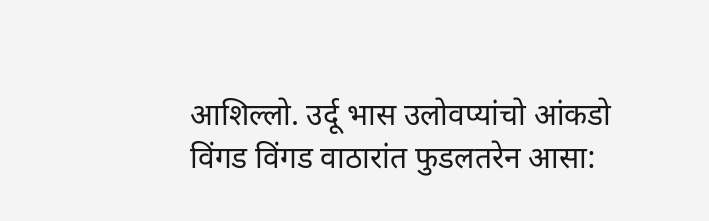आशिल्लो. उर्दू भास उलोवप्यांचो आंकडो विंगड विंगड वाठारांत फुडलतरेन आसा: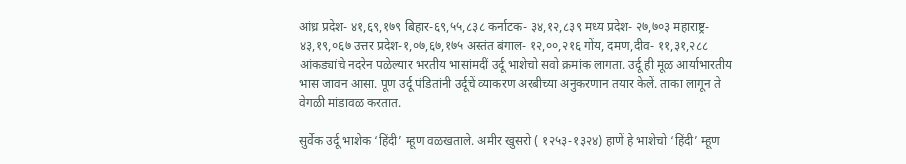आंध्र प्रदेश- ४१,६९,१७९ बिहार-६९,५५,८३८ कर्नाटक- ३४,१२,८३९ मध्य प्रदेश- २७,७०३ महाराष्ट्र- ४३,१९,०६७ उत्तर प्रदेश-१,०७,६७,१७५ अस्तंत बंगाल- १२,००,२१६ गोंय, दमण,दीव- ११,३१,२८८ आंकड्यांचे नदरेन पळेल्यार भरतीय भासांमदीं उर्दू भाशेचो सवो क्रमांक लागता. उर्दू ही मूळ आर्याभारतीय भास जावन आसा. पूण उर्दू पंडितांनी उर्दूचें व्याकरण अरबीच्या अनुकरणान तयार केलें. ताका लागून ते वेगळी मांडावळ करतात.

सुर्वेक उर्दू भाशेक ‘हिंदी’ म्हूण वळखताले. अमीर खुसरो ( १२५३-१३२४) हाणें हे भाशेचो ‘हिंदी’ म्हूण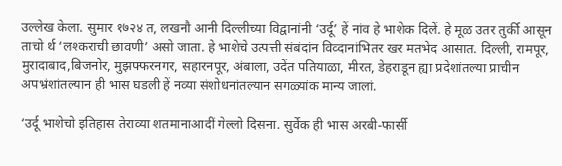उल्लेख केला. सुमार १७२४ त, लखनौ आनी दिल्लीच्या विद्वानांनी ‘उर्दू’ हें नांव हे भाशेक दिलें. हे मूळ उतर तुर्की आसून ताचो र्थ ‘लश्कराची छावणी’ असो जाता. हे भाशेचे उत्पत्ती संबंदांन विव्दानांभितर खर मतभेद आसात. दिल्ली, रामपूर, मुरादाबाद,बिजनोर, मुझफ्फरनगर, सहारनपूर, अंबाला, उदेंत पतियाळा, मीरत, डेहराडून ह्या प्रदेशांतल्या प्राचीन अपभ्रंशांतल्यान ही भास घडली हें नव्या संशोधनांतल्यान सगळ्यांक मान्य जालां.

‘उर्दू भाशेचो इतिहास तेराव्या शतमानाआदीं गेल्लो दिसना. सुर्वेक ही भास अरबी-फार्सी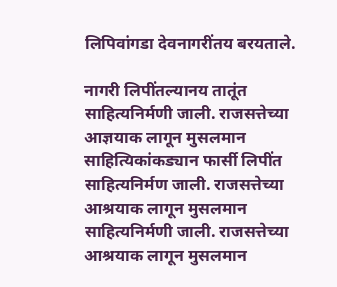लिपिवांगडा देवनागरींतय बरयताले.

नागरी लिपींतल्यानय तातूंत साहित्यनिर्मणी जाली. राजसत्तेच्या आज्ञयाक लागून मुसलमान साहित्यिकांकड्यान फार्सी लिपींत साहित्यनिर्मण जाली. राजसत्तेच्या आश्रयाक लागून मुसलमान साहित्यनिर्मणी जाली. राजसत्तेच्या आश्रयाक लागून मुसलमान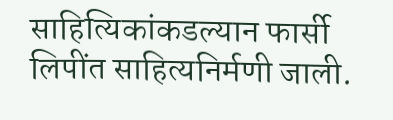साहित्यिकांकडल्यान फार्सी लिपींत साहित्यनिर्मणी जाली.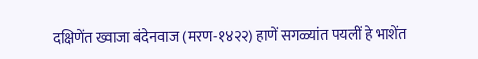दक्षिणेंत ख्वाजा बंदेनवाज (मरण-१४२२) हाणें सगळ्यांत पयलीं हे भाशेंत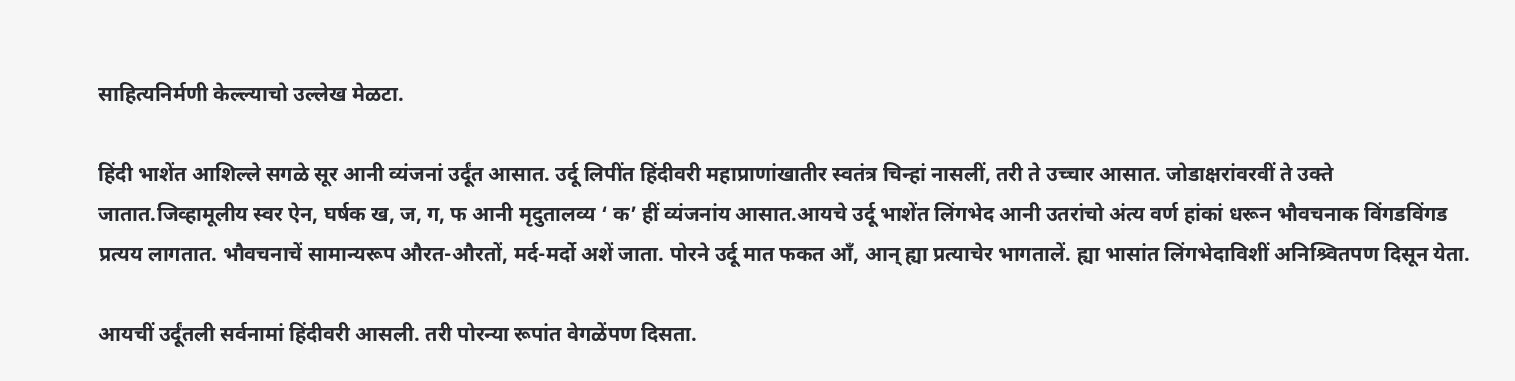साहित्यनिर्मणी केल्ल्याचो उल्लेख मेळटा.

हिंदी भाशेंत आशिल्ले सगळे सूर आनी व्यंजनां उर्दूंत आसात. उर्दू लिपींत हिंदीवरी महाप्राणांखातीर स्वतंत्र चिन्हां नासलीं, तरी ते उच्चार आसात. जोडाक्षरांवरवीं ते उक्ते जातात.जिव्हामूलीय स्वर ऐन, घर्षक ख, ज, ग, फ आनी मृदुतालव्य ‘ क’ हीं व्यंजनांय आसात.आयचे उर्दू भाशेंत लिंगभेद आनी उतरांचो अंत्य वर्ण हांकां धरून भौवचनाक विंगडविंगड प्रत्यय लागतात. भौवचनाचें सामान्यरूप औरत-औरतों, मर्द-मर्दो अशें जाता. पोरने उर्दू मात फकत ऑं, आन् ह्या प्रत्याचेर भागतालें. ह्या भासांत लिंगभेदाविशीं अनिश्र्वितपण दिसून येता.

आयचीं उर्दूंतली सर्वनामां हिंदीवरी आसली. तरी पोरन्या रूपांत वेगळेंपण दिसता.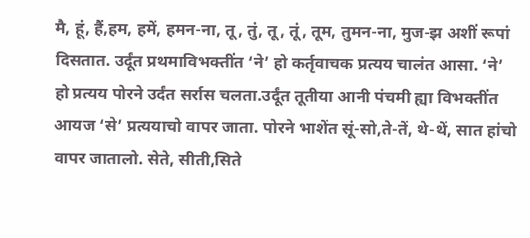मै, हूं, हैं,हम, हमें, हमन-ना, तू, तुं, तू, तूं, तूम, तुमन-ना, मुज-झ अशीं रूपां दिसतात. उर्दूंत प्रथमाविभक्तींत ‘ने’ हो कर्तृवाचक प्रत्यय चालंत आसा. ‘ने’ हो प्रत्यय पोरने उर्दंत सर्रास चलता.उर्दूंत तूतीया आनी पंचमी ह्या विभक्तींत आयज ‘से’ प्रत्ययाचो वापर जाता. पोरने भाशेंत सूं-सो,ते-तें, थे-थें, सात हांचो वापर जातालो. सेते, सीती,सिते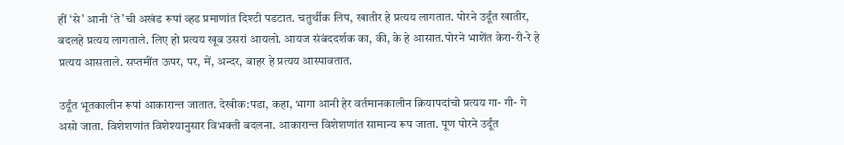हीं ‘से’ आनी ‘ते’ची अखंड रूपां व्हड प्रमाणांत दिश्टी पडटात. चतुर्थीक लिप, खातीर हे प्रत्यय लागतात. पोरने उर्दूंत खातीर, बदलहे प्रत्यय लागताले. लिए हो प्रत्यय खूब उसरां आयलो. आयज संबंददर्शक का, की, के हे आसात.पोरने भाशेंत केरा-री-रे हे प्रत्यय आसताले. सप्तमींत ऊपर, पर, में, अन्दर, बाहर हे प्रत्यय आस्पावतात.

उर्दूंत भूतकालीन रूपां आकारान्त जातात. देखीक:पडा, कहा, भागा आनी हेर वर्तमानकालीन क्रियापदांचो प्रत्यय गा- गी- गे असो जाता. विशेशणांत विशेश्यानुसार विभक्ती बदलना. आकारान्त विशेशणांत सामान्य रूप जाता. पूण पोरने उर्दूंत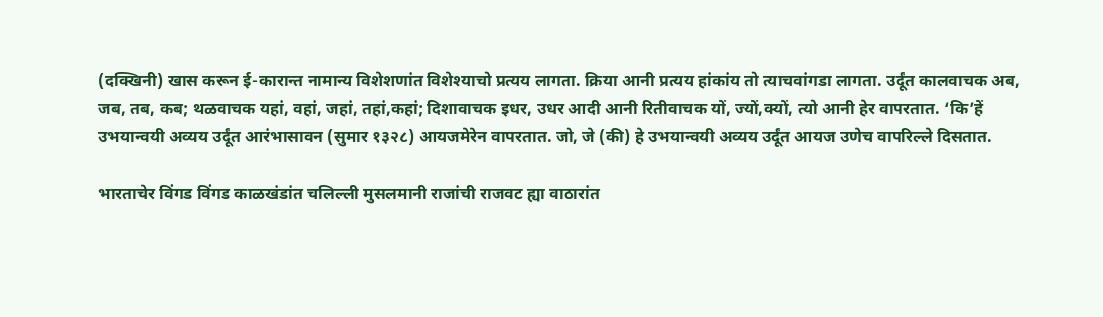(दक्खिनी) खास करून ई-कारान्त नामान्य विशेशणांत विशेश्याचो प्रत्यय लागता. क्रिया आनी प्रत्यय हांकांय तो त्याचवांगडा लागता. उर्दूंत कालवाचक अब, जब, तब, कब; थळवाचक यहां, वहां, जहां, तहां,कहां; दिशावाचक इधर, उधर आदी आनी रितीवाचक यों, ज्यों,क्यों, त्यो आनी हेर वापरतात. ‘कि’हें उभयान्वयी अव्यय उर्दूंत आरंभासावन (सुमार १३२८) आयजमेरेन वापरतात. जो, जे (की) हे उभयान्वयी अव्यय उर्दूंत आयज उणेच वापरिल्ले दिसतात.

भारताचेर विंगड विंगड काळखंडांत चलिल्ली मुसलमानी राजांची राजवट ह्या वाठारांत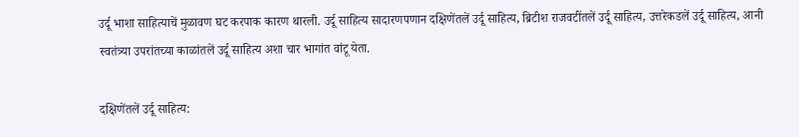उर्दू भाशा साहित्याचें मुळावण घट करपाक कारण थारली. उर्दू साहित्य सादारणपणान दक्षिणेंतलें उर्दू साहित्य, ब्रिटीश राजवटींतलें उर्दू साहित्य, उत्तरेकडलें उर्दू साहित्य, आनी स्वतंत्र्या उपरांतच्या काळांतलें उर्दू साहित्य अशा चार भागांत वांटू येता.

दक्षिणेंतलें उर्दू साहित्य: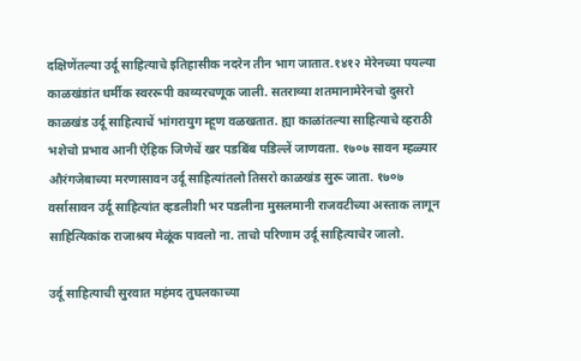दक्षिणेंतल्या उर्दू साहित्याचे इतिहासीक नदरेन तीन भाग जातात.१४१२ मेरेनच्या पयल्या काळखंडांत धर्मीक स्वररूपी काव्यरचणूक जाली. सतराव्या शतमानामेरेनचो दुसरो काळखंड उर्दू साहित्याचें भांगरायुग म्हूण वळखतात. ह्या काळांतल्या साहित्याचे व्हराठी भशेचो प्रभाव आनी ऐहिक जिणेचें खर पडबिंब पडिल्लें जाणवता. १७०७ सावन म्हळ्यार औरंगजेबाच्या मरणासावन उर्दू साहित्यांतलो तिसरो काळखंड सुरू जाता. १७०७ वर्सासावन उर्दू साहित्यांत व्हडलीशी भर पडलीना मुसलमानी राजवटीच्या अस्ताक लागून साहित्यिकांक राजाश्रय मेळूंक पावलो ना. ताचो परिणाम उर्दू साहित्याचेर जालो.

उर्दू साहित्याची सुरवात महंमद तुघलकाच्या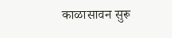काळासावन सुरू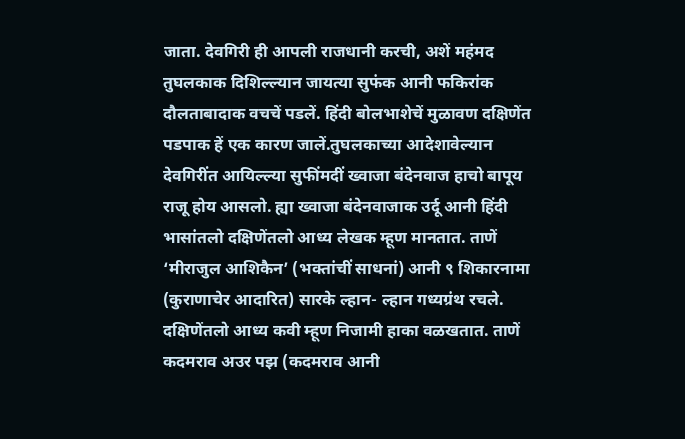जाता. देवगिरी ही आपली राजधानी करची, अशें महंमद तुघलकाक दिशिल्ल्यान जायत्या सुफंक आनी फकिरांक दौलताबादाक वचचें पडलें. हिंदी बोलभाशेचें मुळावण दक्षिणेंत पडपाक हें एक कारण जालें.तुघलकाच्या आदेशावेल्यान देवगिरींत आयिल्ल्या सुफींमदीं ख्वाजा बंदेनवाज हाचो बापूय राजू होय आसलो. ह्या ख्वाजा बंदेनवाजाक उर्दू आनी हिंदी भासांतलो दक्षिणेंतलो आध्य लेखक म्हूण मानतात. ताणें ‘मीराजुल आशिकैन’ (भक्तांचीं साधनां) आनी ९ शिकारनामा (कुराणाचेर आदारित) सारके ल्हान- ल्हान गध्यग्रंथ रचले. दक्षिणेंतलो आध्य कवी म्हूण निजामी हाका वळखतात. ताणें कदमराव अउर पझ (कदमराव आनी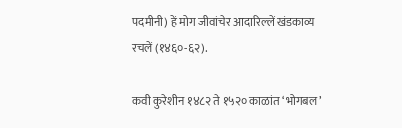पदमीनी) हें मोग जीवांचेर आदारिल्लें खंडकाव्य रचलें (१४६०-६२).

कवी कुरेशीन १४८२ ते १५२० काळांत ‘भोगबल’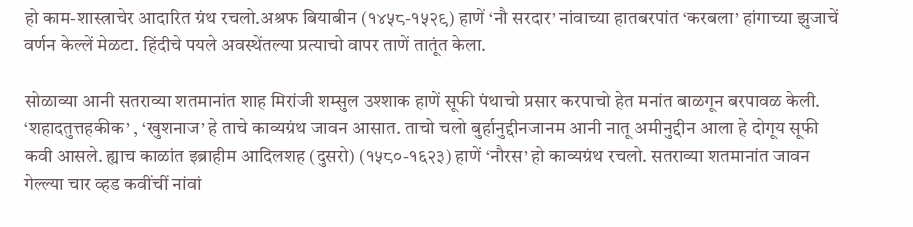हो काम-शास्त्राचेर आदारित ग्रंथ रचलो.अश्रफ बियाबीन (१४५८-१५२९) हाणें ‘नौ सरदार’ नांवाच्या हातबरपांत ‘करबला’ हांगाच्या झुजाचें वर्णन केल्लें मेळटा. हिंदीचे पयले अवस्थेंतल्या प्रत्याचो वापर ताणें तातूंत केला.

सोळाव्या आनी सतराव्या शतमानांत शाह मिरांजी शम्सुल उश्शाक हाणें सूफी पंथाचो प्रसार करपाचो हेत मनांत बाळगून बरपावळ केली. ‘शहादतुत्तहकीक’ , ‘खुशनाज’ हे ताचे काव्यग्रंथ जावन आसात. ताचो चलो बुर्हानुद्दीनजानम आनी नातू अमीनुद्दीन आला हे दोगूय सूफी कवी आसले. ह्याच काळांत इब्राहीम आदिलशह (दुसरो) (१५८०-१६२३) हाणें ‘नौरस’ हो काव्यग्रंथ रचलो. सतराव्या शतमानांत जावन गेल्ल्या चार व्हड कवींचीं नांवां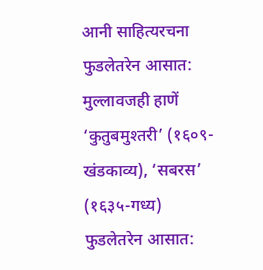आनी साहित्यरचना फुडलेतरेन आसात: मुल्लावजही हाणें ‘कुतुबमुश्तरी’ (१६०९-खंडकाव्य), ‘सबरस’ (१६३५-गध्य) फुडलेतरेन आसात: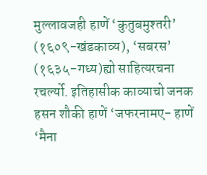मुल्लावजही हाणें ‘कुतुबमुश्तरी’ (१६०९-खंडकाव्य), ‘सबरस’ (१६३५-गध्य)ह्यो साहित्यरचना रचर्ल्यो. इतिहासीक काव्याचो जनक हसन शौकी हाणें ‘जफरनामए- हाणें ‘मैना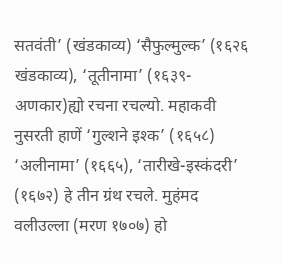सतवंती’ (खंडकाव्य) ‘सैफुल्मुल्क’ (१६२६ खंडकाव्य), ‘तूतीनामा’ (१६३९-अणकार)ह्यो रचना रचल्यो. महाकवी नुसरती हाणें ‘गुल्शने इश्क’ (१६५८) ‘अलीनामा’ (१६६५), ‘तारीखे-इस्कंदरी’ (१६७२) हे तीन ग्रंथ रचले. मुहंमद वलीउल्ला (मरण १७०७) हो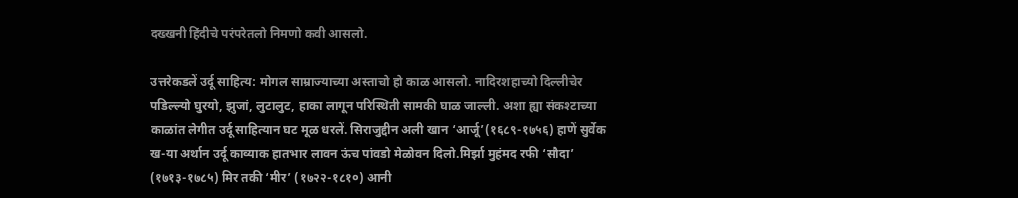दख्खनी हिंदीचे परंपरेतलो निमणो कवी आसलो.

उत्तरेकडलें उर्दू साहित्य: मोगल साम्राज्याच्या अस्ताचो हो काळ आसलो. नादिरशहाच्यो दिल्लीचेर पडिल्ल्यो घुरयो, झुजां, लुटालुट, हाका लागून परिस्थिती सामकी घाळ जाल्ली. अशा ह्या संकश्टाच्या काळांत लेगीत उर्दू साहित्यान घट मूळ धरलें. सिराजुद्दीन अली खान ‘आर्जू’(१६८९-१७५६) हाणें सुर्वेक ख-या अर्थान उर्दू काव्याक हातभार लावन ऊंच पांवडो मेळोवन दिलो.मिर्झा मुहंमद रफी ‘सौदा’ (१७१३-१७८५) मिर तकी ‘मीर’ (१७२२-१८१०) आनी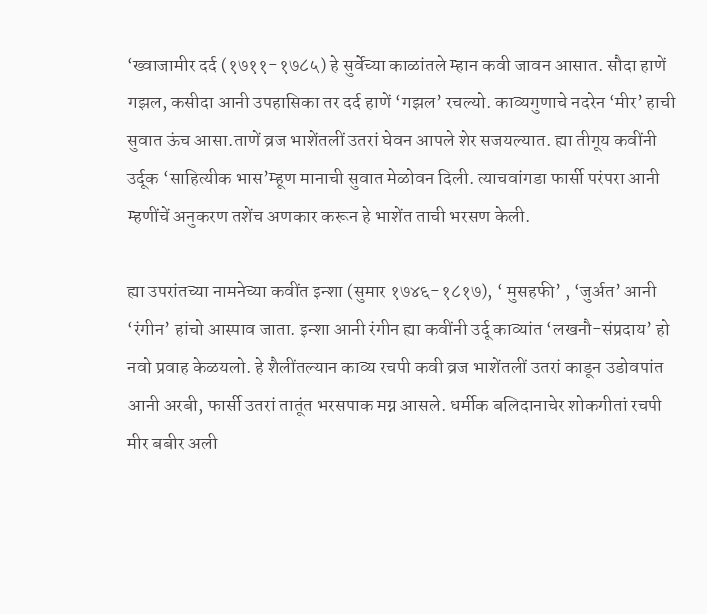‘ख्वाजामीर दर्द (१७११-१७८५) हे सुर्वेच्या काळांतले म्हान कवी जावन आसात. सौदा हाणें गझल, कसीदा आनी उपहासिका तर दर्द हाणें ‘गझल’ रचल्यो. काव्यगुणाचे नदरेन ‘मीर’ हाची सुवात ऊंच आसा.ताणें व्रज भाशेंतलीं उतरां घेवन आपले शेर सजयल्यात. ह्या तीगूय कवींनी उर्दूक ‘साहित्यीक भास’म्हूण मानाची सुवात मेळोवन दिली. त्याचवांगडा फार्सी परंपरा आनी म्हणींचें अनुकरण तशेंच अणकार करून हे भाशेंत ताची भरसण केली.

ह्या उपरांतच्या नामनेच्या कवींत इन्शा (सुमार १७४६-१८१७), ‘ मुसहफी’ , ‘जुर्अत’ आनी ‘रंगीन’ हांचो आस्पाव जाता. इन्शा आनी रंगीन ह्या कवींनी उर्दू काव्यांत ‘लखनौ-संप्रदाय’ हो नवो प्रवाह केळयलो. हे शैलींतल्यान काव्य रचपी कवी व्रज भाशेंतलीं उतरां काडून उडोवपांत आनी अरबी, फार्सी उतरां तातूंत भरसपाक मग्न आसले. धर्मीक बलिदानाचेर शोकगीतां रचपी मीर बबीर अली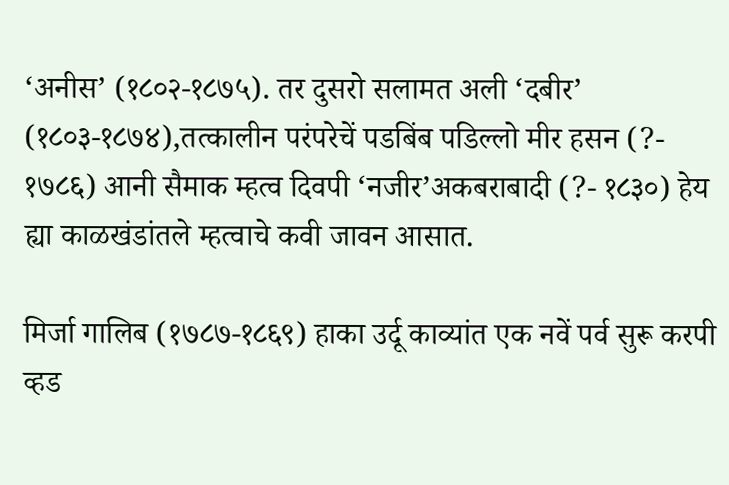‘अनीस’ (१८०२-१८७५). तर दुसरो सलामत अली ‘दबीर’ (१८०३-१८७४),तत्कालीन परंपरेचें पडबिंब पडिल्लो मीर हसन (?- १७८६) आनी सैमाक म्हत्व दिवपी ‘नजीर’अकबराबादी (?- १८३०) हेय ह्या काळखंडांतले म्हत्वाचे कवी जावन आसात.

मिर्जा गालिब (१७८७-१८६९) हाका उर्दू काव्यांत एक नवें पर्व सुरू करपी व्हड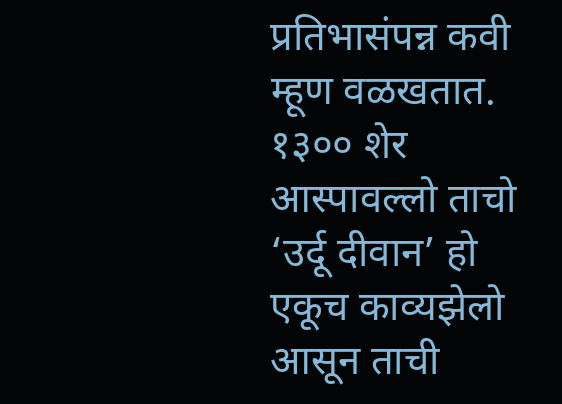प्रतिभासंपन्न कवी म्हूण वळखतात. १३०० शेर आस्पावल्लो ताचो ‘उर्दू दीवान’ हो एकूच काव्यझेलो आसून ताची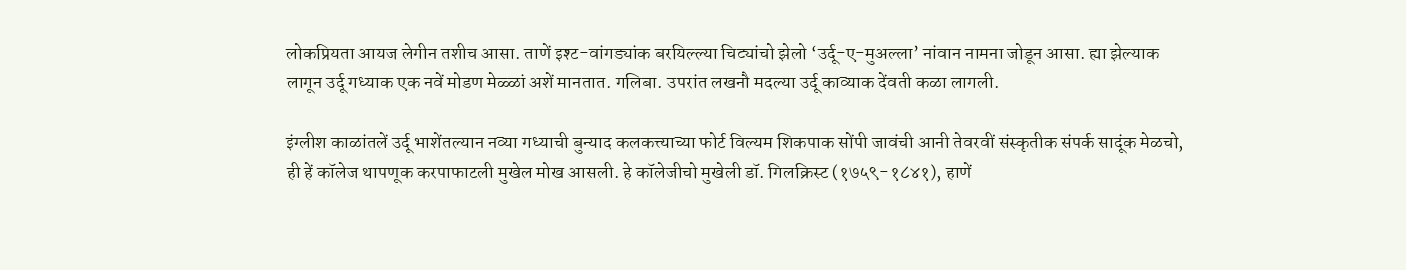लोकप्रियता आयज लेगीन तशीच आसा. ताणें इश्ट-वांगड्यांक बरयिल्ल्या चिट्यांचो झेलो ‘उर्दू-ए-मुअल्ला’ नांवान नामना जोडून आसा. ह्या झेल्याक लागून उर्दू गध्याक एक नवें मोडण मेळ्ळां अशें मानतात. गलिबा. उपरांत लखनौ मदल्या उर्दू काव्याक देंवती कळा लागली.

इंग्लीश काळांतलें उर्दू भाशेंतल्यान नव्या गध्याची बुन्याद कलकत्त्याच्या फोर्ट विल्यम शिकपाक सोंपी जावंची आनी तेवरवीं संस्कृतीक संपर्क सादूंक मेळचो, ही हें कॉलेज थापणूक करपाफाटली मुखेल मोख आसली. हे कॉलेजीचो मुखेली डॉ. गिलक्रिस्ट (१७५९-१८४१), हाणें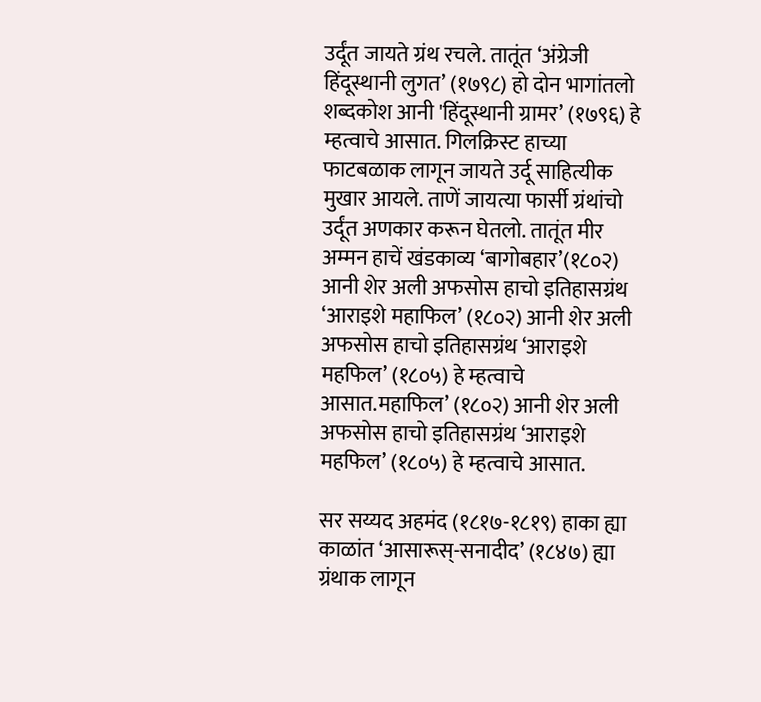उर्दूंत जायते ग्रंथ रचले. तातूंत ‘अंग्रेजी हिंदूस्थानी लुगत’ (१७९८) हो दोन भागांतलो शब्दकोश आनी 'हिंदूस्थानी ग्रामर’ (१७९६) हे म्हत्वाचे आसात. गिलक्रिस्ट हाच्या फाटबळाक लागून जायते उर्दू साहित्यीक मुखार आयले. ताणें जायत्या फार्सी ग्रंथांचो उर्दूंत अणकार करून घेतलो. तातूंत मीर अम्मन हाचें खंडकाव्य ‘बागोबहार’(१८०२) आनी शेर अली अफसोस हाचो इतिहासग्रंथ ‘आराइशे महाफिल’ (१८०२) आनी शेर अली अफसोस हाचो इतिहासग्रंथ ‘आराइशे महफिल’ (१८०५) हे म्हत्वाचे आसात.महाफिल’ (१८०२) आनी शेर अली अफसोस हाचो इतिहासग्रंथ ‘आराइशे महफिल’ (१८०५) हे म्हत्वाचे आसात.

सर सय्यद अहमंद (१८१७-१८१९) हाका ह्या काळांत ‘आसारूस्-सनादीद’ (१८४७) ह्या ग्रंथाक लागून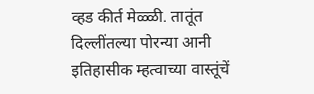व्हड कीर्त मेळ्ळी. तातूंत दिल्लींतल्या पोरन्या आनी इतिहासीक म्हत्वाच्या वास्तूंचें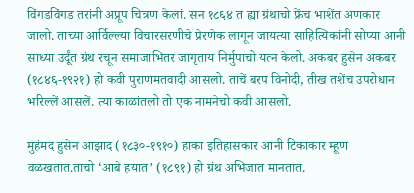विंगडविंगड तरांनी अप्रूप चित्रण केलां. सन १८६४ त ह्या ग्रंथाचो फ्रेंच भाशेंत अणकार जालो. ताच्या आर्विल्ल्या विचारसरणीचे प्रेरणेक लागून जायत्या साहित्यिकांनी सोप्या आनी साध्या उर्दूंत ग्रंथ रचून समाजाभितर जागृताय निर्मुपाचो यत्न केलो. अकबर हुसेन अकबर (१८४६-१९२१) हो कवी पुराणमतवादी आसलो. ताचें बरप विनोदी, तीख तशेंच उपरोधान भरिल्लें आसलें. त्या काळांतलो तो एक नामनेचो कवी आसलो.

मुहंमद हुसेन आझाद (१८३०-१९१०) हाका इतिहासकार आनी टिकाकार म्हूण वळखतात.ताचो ‘आबे हयात’ (१८९१) हो ग्रंथ अभिजात मानतात.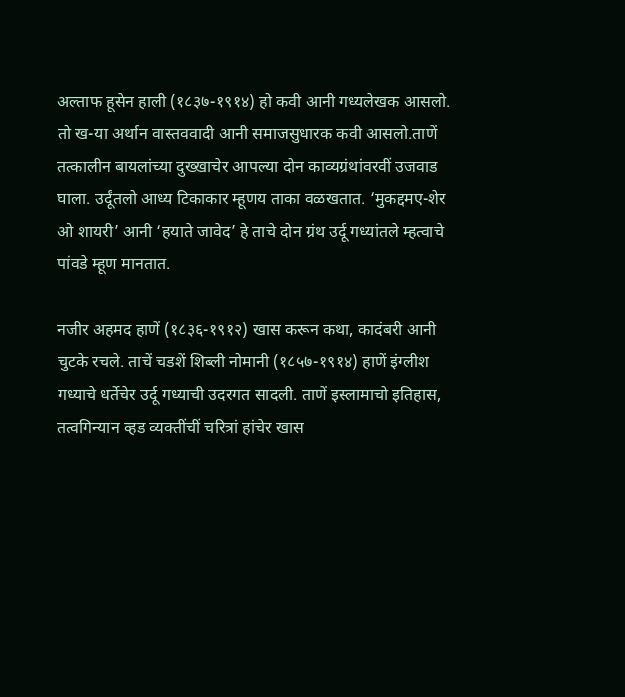अल्ताफ हूसेन हाली (१८३७-१९१४) हो कवी आनी गध्यलेखक आसलो. तो ख-या अर्थान वास्तववादी आनी समाजसुधारक कवी आसलो.ताणें तत्कालीन बायलांच्या दुख्खाचेर आपल्या दोन काव्यग्रंथांवरवीं उजवाड घाला. उर्दूंतलो आध्य टिकाकार म्हूणय ताका वळखतात. ‘मुकद्दमए-शेर ओ शायरी’ आनी ‘हयाते जावेद’ हे ताचे दोन ग्रंथ उर्दू गध्यांतले म्हत्वाचे पांवडे म्हूण मानतात.

नजीर अहमद हाणें (१८३६-१९१२) खास करून कथा, कादंबरी आनी चुटके रचले. ताचें चडशें शिब्ली नोमानी (१८५७-१९१४) हाणें इंग्लीश गध्याचे धर्तेचेर उर्दू गध्याची उदरगत सादली. ताणें इस्लामाचो इतिहास, तत्वगिन्यान व्हड व्यक्तींचीं चरित्रां हांचेर खास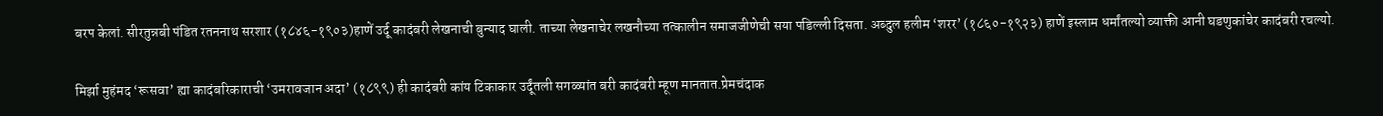बरप केलां. सीरतुन्नबी पंडित रतननाथ सरशार (१८४६-१९०३)हाणें उर्दू कादंबरी लेखनाची बुन्याद घाली. ताच्या लेखनाचेर लखनौच्या तत्कालीन समाजजीणेची सया पडिल्ली दिसता. अब्दुल हलीम ‘शरर’ (१८६०-१९२३) हाणें इस्लाम धर्मांतल्यो व्याक्ती आनी घडणुकांचेर कादंबरी रचल्यो.

मिर्झा मुहंमद ‘रूसवा’ ह्या कादंबरिकाराची ‘उमरावजान अदा’ (१८९९) ही कादंबरी कांय टिकाकार उर्दूंतली सगळ्यांत बरी कादंबरी म्हूण मानतात.प्रेमचंदाक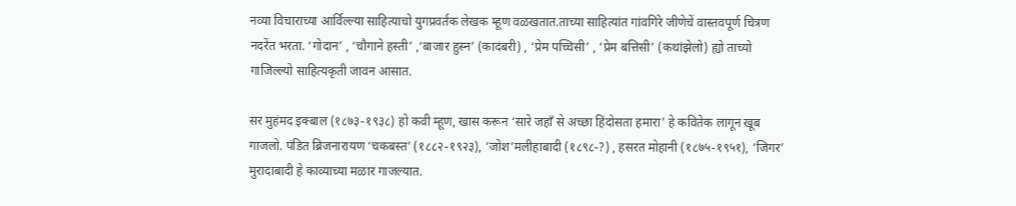नव्या विचाराच्या आर्विल्ल्या साहित्याचो युगप्रवर्तक लेखक म्हूण वळखतात.ताच्या साहित्यांत गांवगिरे जीणेचें वास्तवपूर्ण चित्रण नदरेंत भरता. ‘गोदान’ , ‘चौगाने हस्ती’ ,‘बाजार हुस्न’ (कादंबरी) , ‘प्रेम पच्चिसी’ , ‘प्रेम बत्तिसी’ (कथांझेलो) ह्यो ताच्यो गाजिल्ल्यो साहित्यकृती जावन आसात.

सर मुहंमद इक्बाल (१८७३-१९३८) हो कवी म्हूण, खास करून ‘सारे जहॉं से अच्छा हिंदोसता हमारा’ हे कवितेक लागून खूब गाजलो. पंडित ब्रिजनारायण ‘चकबस्त’ (१८८२-१९२३), ‘जोश’मलीहाबादी (१८९८-?) , हसरत मोहानी (१८७५-१९५१), ‘जिगर’ मुरादाबादी हे काव्याच्या मळार गाजल्यात.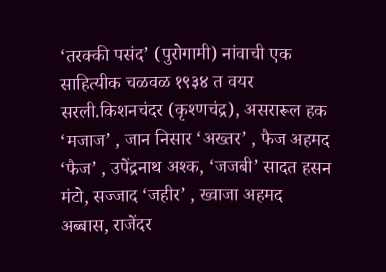‘तरक्की पसंद’ (पुरोगामी) नांवाची एक साहित्यीक चळवळ १९३४ त वयर सरली.किशनचंदर (कृश्णचंद्र), असरारूल हक ‘मजाज’ , जान निसार ‘अख्तर’ , फैज अहमद ‘फैज’ , उपेंद्रनाथ अश्क, ‘जजबी’ सादत हसन मंटो, सज्जाद ‘जहीर’ , ख्वाजा अहमद अब्बास, राजेंदर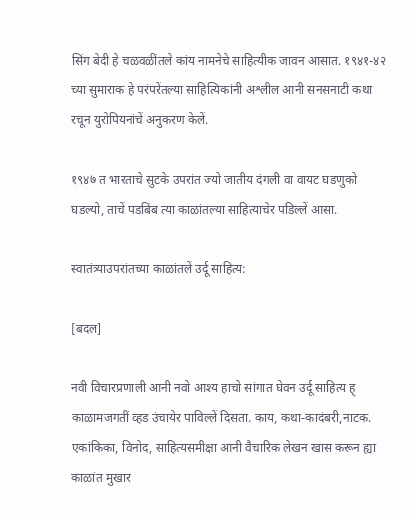सिंग बेदी हे चळवळींतले कांय नामनेचे साहित्यीक जावन आसात. १९४१-४२ च्या सुमाराक हे परंपरेंतल्या साहित्यिकांनी अश्लील आनी सनसनाटी कथा रचून युरोपियनांचें अनुकरण केलें.

१९४७ त भारताचे सुटके उपरांत ज्यो जातीय दंगली वा वायट घडणुको घडल्यो, ताचें पडबिंब त्या काळांतल्या साहित्याचेर पडिल्लें आसा.

स्वातंत्र्याउपरांतच्या काळांतलें उर्दू साहित्य:

[बदल]

नवी विचारप्रणाली आनी नवो आश्य हाचो सांगात घेवन उर्दू साहित्य ह् काळामजगतीं व्हड उंचायेर पाविल्लें दिसता. काय, कथा-कादंबरी,नाटक. एकांकिका, विनोद, साहित्यसमीक्षा आनी वैचारिक लेखन खास करून ह्या काळांत मुखार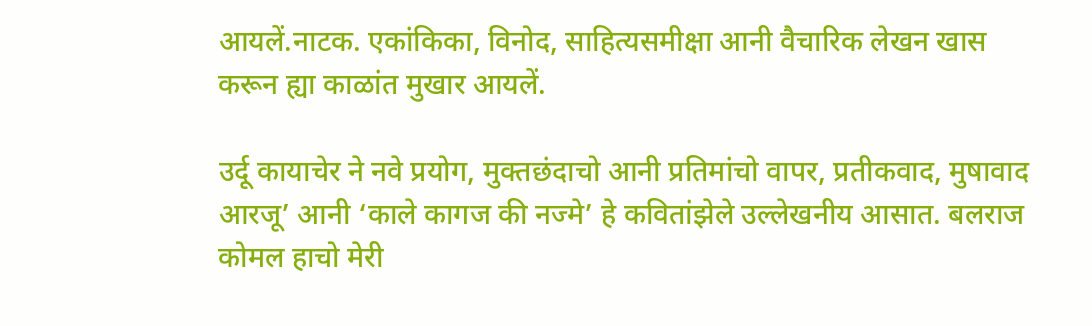आयलें.नाटक. एकांकिका, विनोद, साहित्यसमीक्षा आनी वैचारिक लेखन खास करून ह्या काळांत मुखार आयलें.

उर्दू कायाचेर ने नवे प्रयोग, मुक्तछंदाचो आनी प्रतिमांचो वापर, प्रतीकवाद, मुषावाद आरजू’ आनी ‘काले कागज की नज्मे’ हे कवितांझेले उल्लेखनीय आसात. बलराज कोमल हाचो मेरी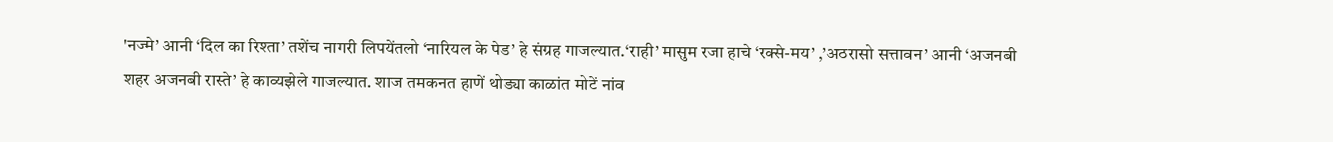'नज्मे’ आनी ‘दिल का रिश्ता’ तशेंच नागरी लिपयेंतलो ‘नारियल के पेड’ हे संग्रह गाजल्यात.‘राही’ मासुम रजा हाचे ‘रक्से-मय’ ,’अठरासो सत्तावन’ आनी ‘अजनबी शहर अजनबी रास्ते’ हे काव्यझेले गाजल्यात. शाज तमकनत हाणें थोड्या काळांत मोटें नांव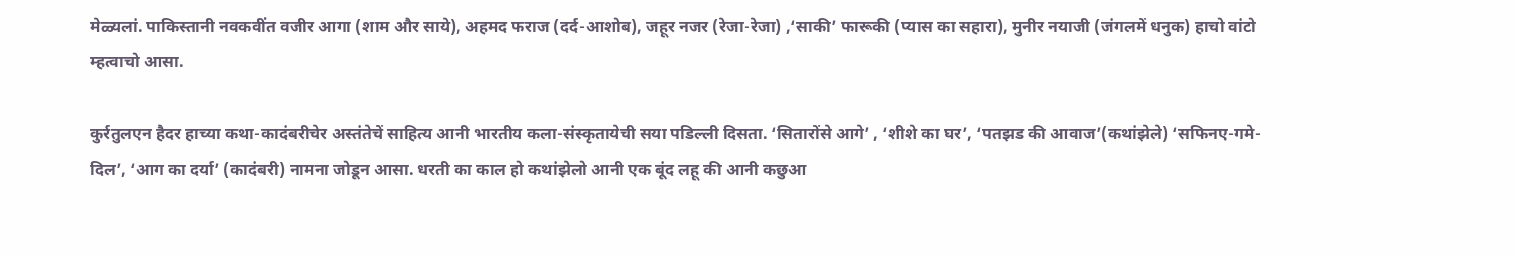मेळ्यलां. पाकिस्तानी नवकवींत वजीर आगा (शाम और साये), अहमद फराज (दर्द-आशोब), जहूर नजर (रेजा-रेजा) ,‘साकी’ फारूकी (प्यास का सहारा), मुनीर नयाजी (जंगलमें धनुक) हाचो वांटो म्हत्वाचो आसा.

कुर्रतुलएन हैदर हाच्या कथा-कादंबरीचेर अस्तंतेचें साहित्य आनी भारतीय कला-संस्कृतायेची सया पडिल्ली दिसता. ‘सितारोंसे आगे’ , ‘शीशे का घर’, ‘पतझड की आवाज’(कथांझेले) ‘सफिनए-गमे-दिल’, ‘आग का दर्या’ (कादंबरी) नामना जोडून आसा. धरती का काल हो कथांझेलो आनी एक बूंद लहू की आनी कछुआ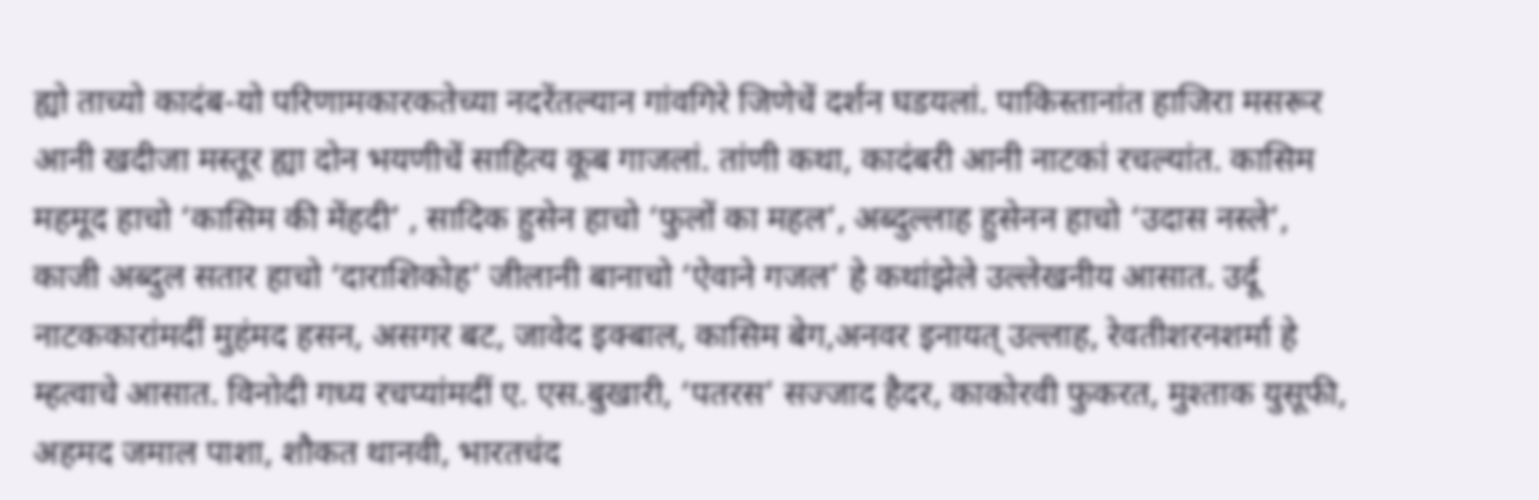ह्यो ताच्यो कादंब-यो परिणामकारकतेच्या नदरेंतल्यान गांवगिरे जिणेचें दर्शन घडयलां. पाकिस्तानांत हाजिरा मसरूर आनी खदीजा मस्तूर ह्या दोन भयणीचें साहित्य कूब गाजलां. तांणी कथा, कादंबरी आनी नाटकां रचल्यांत. कासिम महमूद हाचो ‘कासिम की मेंहदी’ , सादिक हुसेन हाचो ‘फुलों का महल’, अब्दुल्लाह हुसेनन हाचो ‘उदास नस्ले’, काजी अब्दुल सतार हाचो ‘दाराशिकोह’ जीलानी बानाचो ‘ऐवाने गजल’ हे कथांझेले उल्लेखनीय आसात. उर्दू नाटककारांमदीं मुहंमद हसन, असगर बट, जावेद इक्बाल, कासिम बेग,अनवर इनायत् उल्लाह, रेवतीशरनशर्मा हे म्हत्वाचे आसात. विनोदी गध्य रचप्यांमदीं ए. एस.बुखारी, ‘पतरस’ सज्जाद हैदर, काकोरवी फुकरत, मुश्ताक युसूफी, अहमद जमाल पाशा, शौकत थानवी, भारतचंद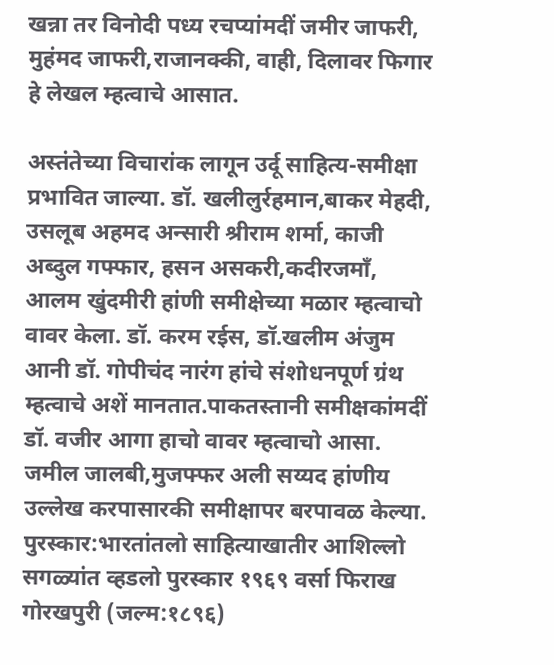खन्ना तर विनोदी पध्य रचप्यांमदीं जमीर जाफरी, मुहंमद जाफरी,राजानक्की, वाही, दिलावर फिगार हे लेखल म्हत्वाचे आसात.

अस्तंतेच्या विचारांक लागून उर्दू साहित्य-समीक्षा प्रभावित जाल्या. डॉ. खलीलुर्रहमान,बाकर मेहदी, उसलूब अहमद अन्सारी श्रीराम शर्मा, काजी अब्दुल गफ्फार, हसन असकरी,कदीरजमॉं, आलम खुंदमीरी हांणी समीक्षेच्या मळार म्हत्वाचो वावर केला. डॉ. करम रईस, डॉ.खलीम अंजुम आनी डॉ. गोपीचंद नारंग हांचे संशोधनपूर्ण ग्रंथ म्हत्वाचे अशें मानतात.पाकतस्तानी समीक्षकांमदीं डॉ. वजीर आगा हाचो वावर म्हत्वाचो आसा. जमील जालबी,मुजफ्फर अली सय्यद हांणीय उल्लेख करपासारकी समीक्षापर बरपावळ केल्या. पुरस्कार:भारतांतलो साहित्याखातीर आशिल्लो सगळ्यांत व्हडलो पुरस्कार १९६९ वर्सा फिराख गोरखपुरी (जल्म:१८९६)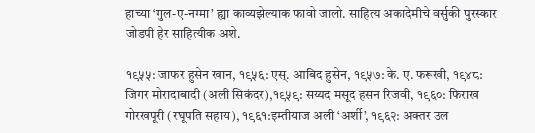हाच्या ‘गुल-ए-नग्मा’ ह्या काव्यझेल्याक फावो जालो. साहित्य अकादेमीचे वर्सुकी पुरस्कार जोडपी हेर साहित्यीक अशे.

१९५५: जाफर हुसेन खान, १९५६: एस्. आबिद हुसेन, १९५७: के. ए. फरूखी, १९४८: जिगर मोरादाबादी (अली सिकंदर),१९५९: सय्यद मसूद हसन रिजवी, १९६०: फिराख गोरखपूरी (रघूपति सहाय), १९६१:इम्तीयाज अली ‘अर्शी’, १९६२: अक्तर उल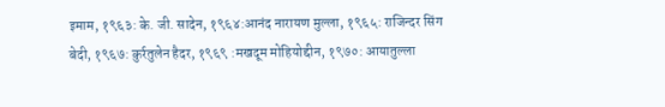इमाम, १९६३: के. जी. सादेन, १९६४:आनंद नारायण मुल्ला, १९६५: राजिन्दर सिंग बेदी, १९६७: कुर्रतुलेन हैदर, १९६९ :मखदूम मोहियोद्दीन, १९७०: आयातुल्ला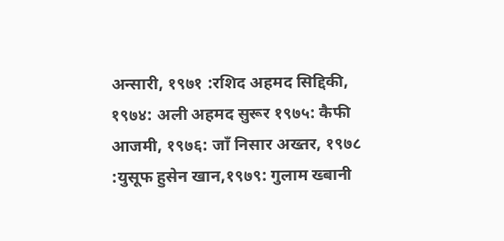अन्सारी, १९७१ :रशिद अहमद सिद्दिकी, १९७४: अली अहमद सुरूर १९७५: कैफी आजमी, १९७६: जॉं निसार अख्तर, १९७८ :युसूफ हुसेन खान,१९७९: गुलाम ख्बानी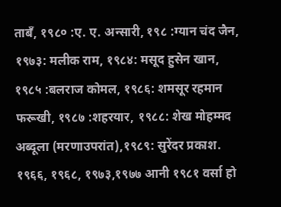ताबॅं, १९८० :ए. ए. अन्सारी, १९८ :ग्यान चंद जैन, १९७३: मलीक राम, १९८४: मसूद हुसेन खान, १९८५ :बलराज कोमल, १९८६: शमसूर रहमान फरूखी, १९८७ :शहरयार, १९८८: शेख मोहम्मद अब्दूला (मरणाउपरांत),१९८९: सुरेंदर प्रकाश. १९६६, १९६८, १९७३,१९७७ आनी १९८१ वर्सा हो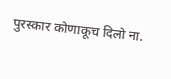पुरस्कार कोणाकूच दिलो ना.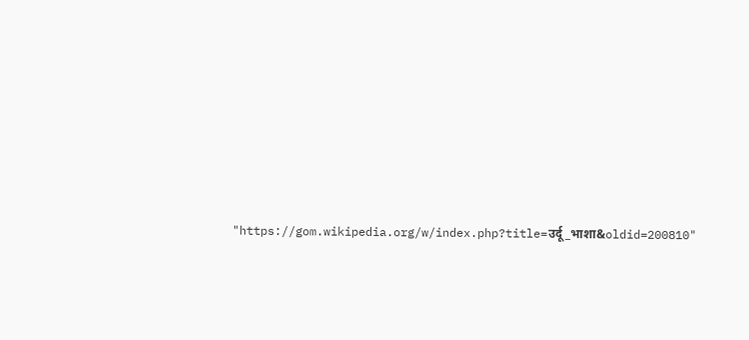"https://gom.wikipedia.org/w/index.php?title=उर्दू_भाशा&oldid=200810"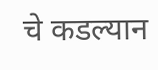चे कडल्यान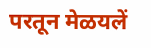परतून मेळयलें